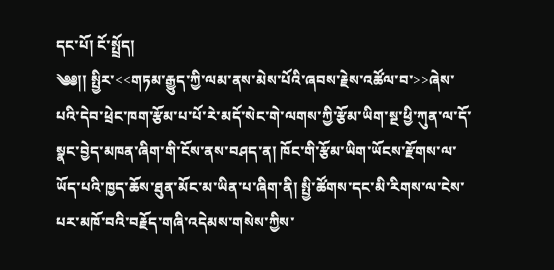དང་པོ། ངོ་སྤྲོད།
༄༅།། སྤྱིར་<<གཏམ་རྒྱུད་ཀྱི་ལམ་ནས་མེས་པོའི་ཞབས་རྗེས་འཚོལ་བ་>>ཞེས་པའི་དེབ་ཕྲེང་ཁག་རྩོམ་པ་པོ་རེ་མདོ་སེང་གེ་ལགས་ཀྱི་རྩོམ་ཡིག་སྔ་ཕྱི་ཀུན་ལ་དོ་སྣང་བྱེད་མཁན་ཞིག་གི་ངོས་ནས་བཤད་ན། ཁོང་གི་རྩོམ་ཡིག་ཡོངས་རྫོགས་ལ་ཡོད་པའི་ཁྱད་ཆོས་ཐུན་མོང་མ་ཡིན་པ་ཞིག་ནི། སྤྱི་ཚོགས་དང་མི་རིགས་ལ་ངེས་པར་མཁོ་བའི་བརྗོད་གཞི་འདེམས་གསེས་ཀྱིས་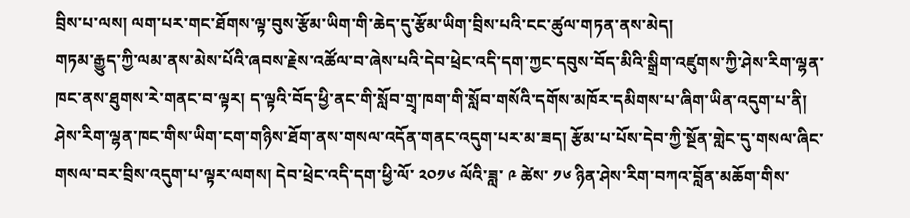བྲིས་པ་ལས། ལག་པར་གང་ཐོགས་ལྟ་བུས་རྩོམ་ཡིག་གི་ཆེད་དུ་རྩོམ་ཡིག་བྲིས་པའི་ངང་ཚུལ་གཏན་ནས་མེད།
གཏམ་རྒྱུད་ཀྱི་ལམ་ནས་མེས་པོའི་ཞབས་རྗེས་འཚོལ་བ་ཞེས་པའི་དེབ་ཕྲེང་འདི་དག་ཀྱང་དབུས་བོད་མིའི་སྒྲིག་འཛུགས་ཀྱི་ཤེས་རིག་ལྷན་ཁང་ནས་ཐུགས་རེ་གནང་བ་ལྟར། ད་ལྟའི་བོད་ཕྱི་ནང་གི་སློབ་གྲྭ་ཁག་གི་སློབ་གསོའི་དགོས་མཁོར་དམིགས་པ་ཞིག་ཡིན་འདུག་པ་ནི། ཤེས་རིག་ལྷན་ཁང་གིས་ཡིག་ངག་གཉིས་ཐོག་ནས་གསལ་འདོན་གནང་འདུག་པར་མ་ཟད། རྩོམ་པ་པོས་དེབ་ཀྱི་སྔོན་གླེང་དུ་གསལ་ཞིང་གསལ་བར་བྲིས་འདུག་པ་ལྟར་ལགས། དེབ་ཕྲེང་འདི་དག་ཕྱི་ལོ་ ༢༠༡༦ ལོའི་ཟླ་ ༩ ཚེས་ ༡༦ ཉིན་ཤེས་རིག་བཀའ་བློན་མཆོག་གིས་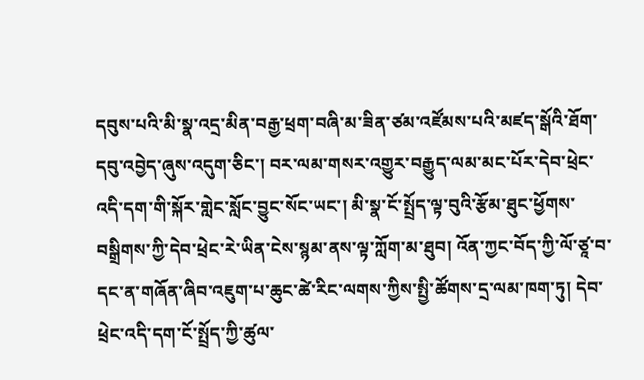དབུས་པའི་མི་སྣ་འདྲ་མིན་བརྒྱ་ཕྲག་བཞི་མ་ཟིན་ཙམ་འཛོམས་པའི་མཛད་སྒོའི་ཐོག་དབུ་འབྱེད་ཞུས་འདུག་ཅིང་། བར་ལམ་གསར་འགྱུར་བརྒྱུད་ལམ་མང་པོར་དེབ་ཕྲེང་འདི་དག་གི་སྐོར་གླེང་སློང་བྱུང་སོང་ཡང་། མི་སྣ་ངོ་སྤྲོད་ལྟ་བུའི་རྩོམ་ཐུང་ཕྱོགས་བསྒྲིགས་ཀྱི་དེབ་ཕྲེང་རེ་ཡིན་ངེས་སྙམ་ནས་ལྟ་ཀློག་མ་ཐུབ། འོན་ཀྱང་བོད་ཀྱི་ལོ་ཙཱ་བ་དང་ན་གཞོན་ཞིབ་འཇུག་པ་ཆུང་ཚེ་རིང་ལགས་ཀྱིས་སྤྱི་ཚོགས་དྲ་ལམ་ཁག་ཏུ། དེབ་ཕྲེང་འདི་དག་ངོ་སྤྲོད་ཀྱི་ཚུལ་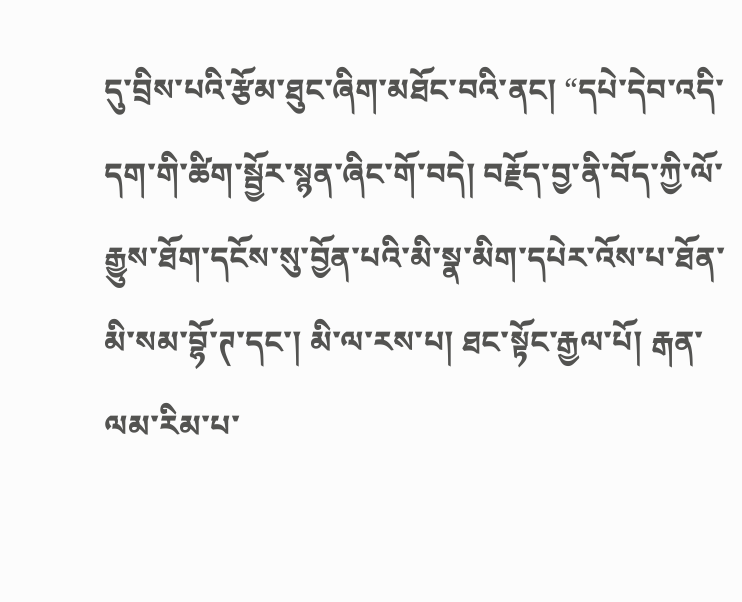དུ་བྲིས་པའི་རྩོམ་ཐུང་ཞིག་མཐོང་བའི་ནང། “དཔེ་དེབ་འདི་དག་གི་ཚིག་སྦྱོར་སྙན་ཞིང་གོ་བདེ། བརྗོད་བྱ་ནི་བོད་ཀྱི་ལོ་རྒྱུས་ཐོག་དངོས་སུ་བྱོན་པའི་མི་སྣ་མིག་དཔེར་འོས་པ་ཐོན་མི་སམ་བྷོ་ཊ་དང་། མི་ལ་རས་པ། ཐང་སྟོང་རྒྱལ་པོ། རྒན་ལམ་རིམ་པ་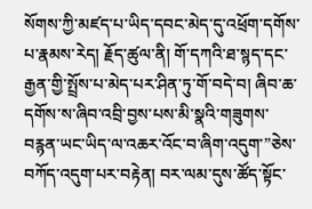སོགས་ཀྱི་མཛད་པ་ཡིད་དབང་མེད་དུ་འཕྲོག་དགོས་པ་རྣམས་རེད། རྗོད་ཚུལ་ནི། གོ་དཀའི་ཐ་སྙད་དང་རྒྱན་གྱི་སྤྲོས་པ་མེད་པར་ཤིན་ཏུ་གོ་བདེ་བ། ཞིབ་ཆ་དགོས་ས་ཞིབ་འབྲི་བྱས་པས་མི་སྣའི་གཟུགས་བརྙན་ཡང་ཡིད་ལ་འཆར་འོང་བ་ཞིག་འདུག་”ཅེས་བཀོད་འདུག་པར་བརྟེན། བར་ལམ་དུས་ཚོད་སྟོང་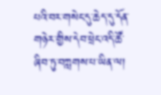པའི་བར་གསེང་དུ་ཆེད་དུ་དོན་གཉེར་གྱིས་དེབ་ཕྲེང་འདི་ཚོ་ཞིབ་ཏུ་བཀླགས་པ་ཡིན་ལ།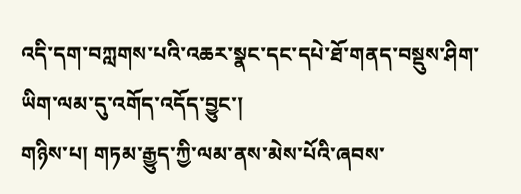འདི་དག་བཀླགས་པའི་འཆར་སྣང་དང་དཔེ་ཐོ་གནད་བསྡུས་ཤིག་ཡིག་ལམ་དུ་འགོད་འདོད་བྱུང་།
གཉིས་པ། གཏམ་རྒྱུད་ཀྱི་ལམ་ནས་མེས་པོའི་ཞབས་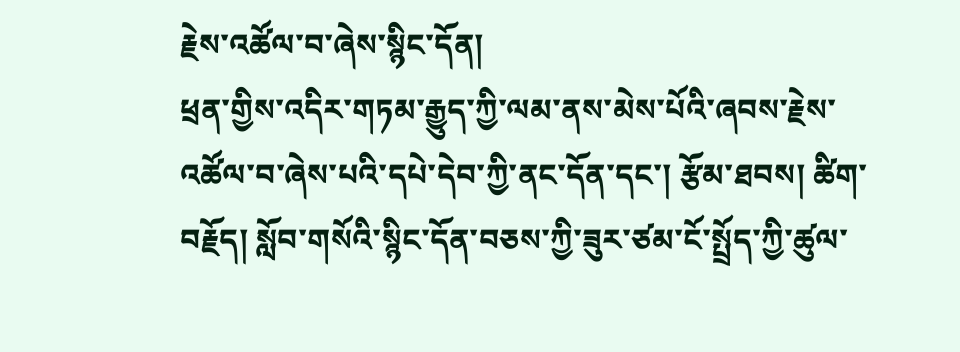རྗེས་འཚོལ་བ་ཞེས་སྙིང་དོན།
ཕྲན་གྱིས་འདིར་གཏམ་རྒྱུད་ཀྱི་ལམ་ནས་མེས་པོའི་ཞབས་རྗེས་འཚོལ་བ་ཞེས་པའི་དཔེ་དེབ་ཀྱི་ནང་དོན་དང་། རྩོམ་ཐབས། ཚིག་བརྗོད། སློབ་གསོའི་སྙིང་དོན་བཅས་ཀྱི་ཟུར་ཙམ་ངོ་སྤྲོད་ཀྱི་ཚུལ་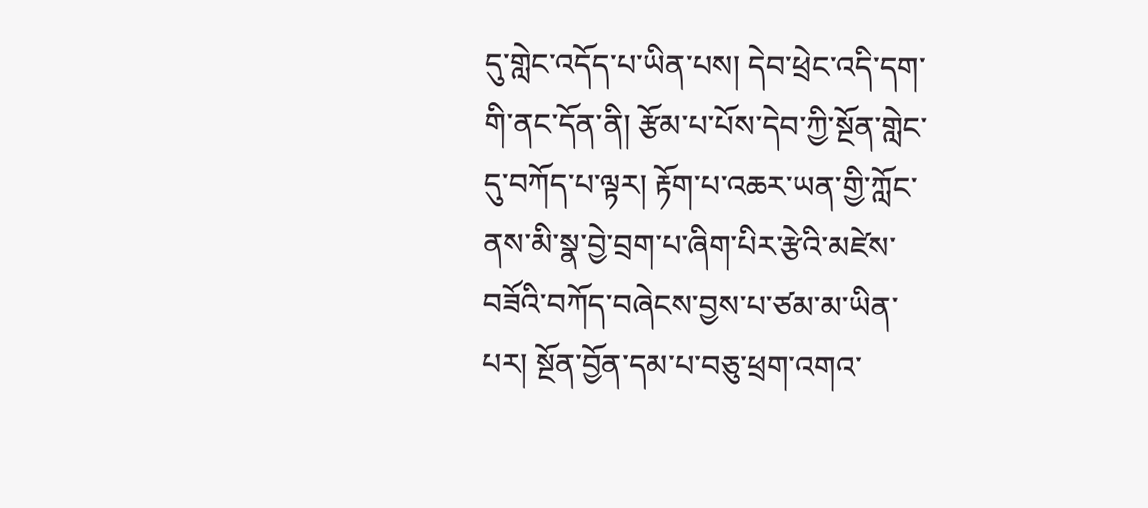དུ་གླེང་འདོད་པ་ཡིན་པས། དེབ་ཕྲེང་འདི་དག་གི་ནང་དོན་ནི། རྩོམ་པ་པོས་དེབ་ཀྱི་སྔོན་གླེང་དུ་བཀོད་པ་ལྟར། རྟོག་པ་འཆར་ཡན་གྱི་ཀློང་ནས་མི་སྣ་བྱེ་བྲག་པ་ཞིག་པིར་རྩེའི་མཛེས་བཟོའི་བཀོད་བཞེངས་བྱས་པ་ཙམ་མ་ཡིན་པར། སྔོན་བྱོན་དམ་པ་བཅུ་ཕྲག་འགའ་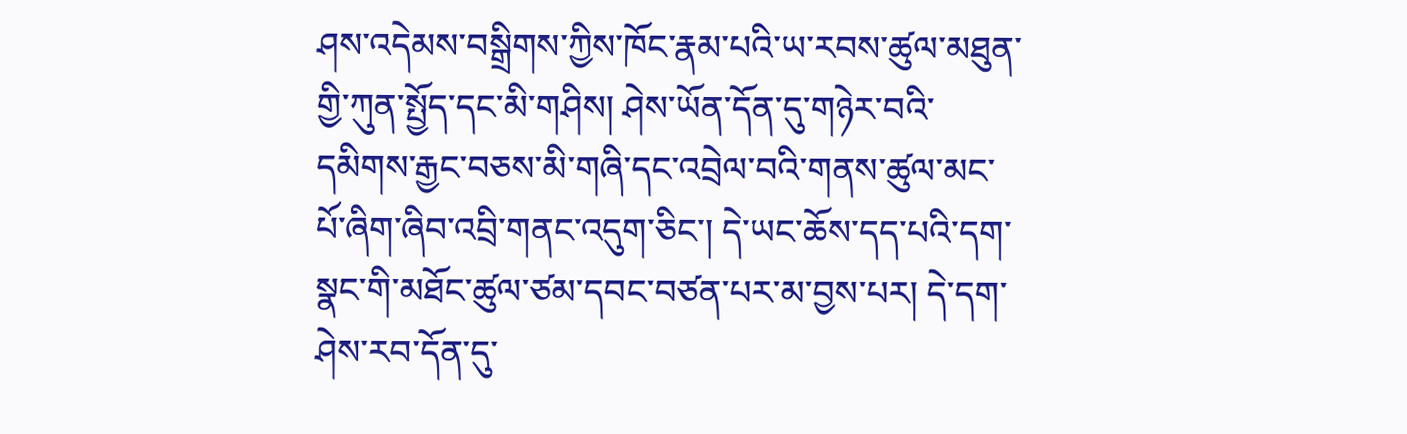ཤས་འདེམས་བསྒྲིགས་ཀྱིས་ཁོང་རྣམ་པའི་ཡ་རབས་ཚུལ་མཐུན་གྱི་ཀུན་སྤྱོད་དང་མི་གཤིས། ཤེས་ཡོན་དོན་དུ་གཉེར་བའི་དམིགས་རྒྱང་བཅས་མི་གཞི་དང་འབྲེལ་བའི་གནས་ཚུལ་མང་པོ་ཞིག་ཞིབ་འབྲི་གནང་འདུག་ཅིང་། དེ་ཡང་ཆོས་དད་པའི་དག་སྣང་གི་མཐོང་ཚུལ་ཙམ་དབང་བཙན་པར་མ་བྱས་པར། དེ་དག་ཤེས་རབ་དོན་དུ་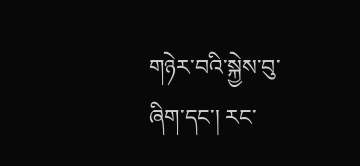གཉེར་བའི་སྐྱེས་བུ་ཞིག་དང་། རང་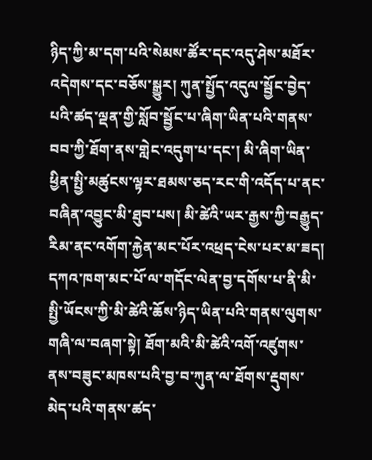ཉིད་ཀྱི་མ་དག་པའི་སེམས་ཚོར་དང་འདུ་ཤེས་མཐོར་འདེགས་དང་བཅོས་སྒྱུར། ཀུན་སྤྱོད་འདུལ་སྦྱོང་བྱེད་པའི་ཚད་ལྡན་གྱི་སློབ་སྦྱོང་པ་ཞིག་ཡིན་པའི་གནས་བབ་ཀྱི་ཐོག་ནས་གླེང་འདུག་པ་དང་། མི་ཞིག་ཡིན་ཕྱིན་སྤྱི་མཚུངས་ལྟར་ཐམས་ཅད་རང་གི་འདོད་པ་ནང་བཞིན་འབྱུང་མི་ཐུབ་པས། མི་ཚེའི་ཡར་རྒྱས་ཀྱི་བརྒྱུད་རིམ་ནང་འགོག་རྐྱེན་མང་པོར་འཕྲད་ངེས་པར་མ་ཟད། དཀའ་ཁག་མང་པོ་ལ་གདོང་ལེན་བྱ་དགོས་པ་ནི་མི་སྤྱི་ཡོངས་ཀྱི་མི་ཚེའི་ཆོས་ཉིད་ཡིན་པའི་གནས་ལུགས་གཞི་ལ་བཞག་སྟེ། ཐོག་མའི་མི་ཚེའི་འགོ་འཛུགས་ནས་བཟུང་མཁས་པའི་བྱ་བ་ཀུན་ལ་ཐོགས་རྡུགས་མེད་པའི་གནས་ཚད་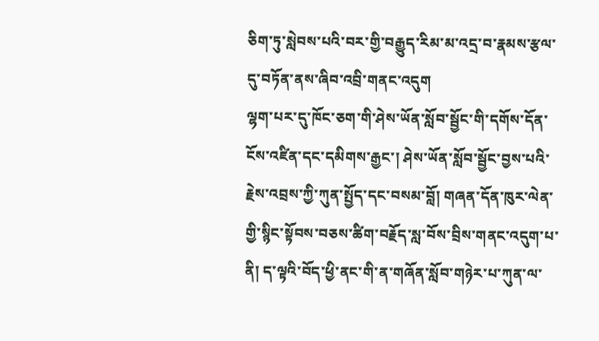ཅིག་ཏུ་སླེབས་པའི་བར་གྱི་བརྒྱུད་རིམ་མ་འདྲ་བ་རྣམས་རྩལ་དུ་བཏོན་ནས་ཞིབ་འབྲི་གནང་འདུག
ལྷག་པར་དུ་ཁོང་ཅག་གི་ཤེས་ཡོན་སློབ་སྦྱོང་གི་དགོས་དོན་ངོས་འཛིན་དང་དམིགས་རྒྱང་། ཤེས་ཡོན་སློབ་སྦྱོང་བྱས་པའི་རྗེས་འབྲས་ཀྱི་ཀུན་སྤྱོད་དང་བསམ་བློ། གཞན་དོན་ཁུར་ལེན་གྱི་སྙིང་སྟོབས་བཅས་ཚིག་བརྗོད་སླ་བོས་བྲིས་གནང་འདུག་པ་ནི། ད་ལྟའི་བོད་ཕྱི་ནང་གི་ན་གཞོན་སློབ་གཉེར་པ་ཀུན་ལ་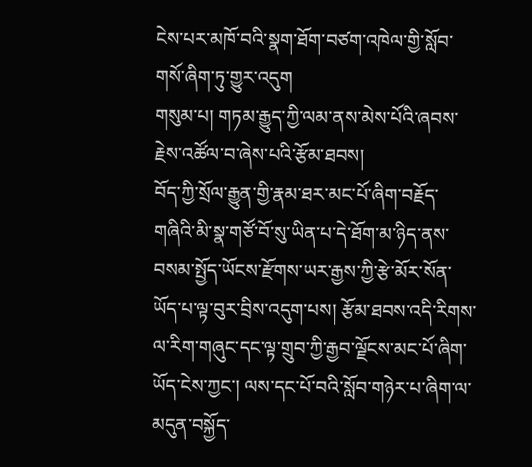ངེས་པར་མཁོ་བའི་སྣག་ཐོག་བཙག་འཁེལ་གྱི་སློབ་གསོ་ཞིག་ཏུ་གྱུར་འདུག
གསུམ་པ། གཏམ་རྒྱུད་ཀྱི་ལམ་ནས་མེས་པོའི་ཞབས་རྗེས་འཚོལ་བ་ཞེས་པའི་རྩོམ་ཐབས།
བོད་ཀྱི་སྲོལ་རྒྱུན་གྱི་རྣམ་ཐར་མང་པོ་ཞིག་བརྗོད་གཞིའི་མི་སྣ་གཙོ་བོ་སུ་ཡིན་པ་དེ་ཐོག་མ་ཉིད་ནས་བསམ་སྤྱོད་ཡོངས་རྫོགས་ཡར་རྒྱས་ཀྱི་རྩེ་མོར་སོན་ཡོད་པ་ལྟ་བུར་བྲིས་འདུག་པས། རྩོམ་ཐབས་འདི་རིགས་ལ་རིག་གཞུང་དང་ལྟ་གྲུབ་ཀྱི་རྒྱབ་ལྗོངས་མང་པོ་ཞིག་ཡོད་ངེས་ཀྱང་། ལས་དང་པོ་བའི་སློབ་གཉེར་པ་ཞིག་ལ་མདུན་བསྐྱོད་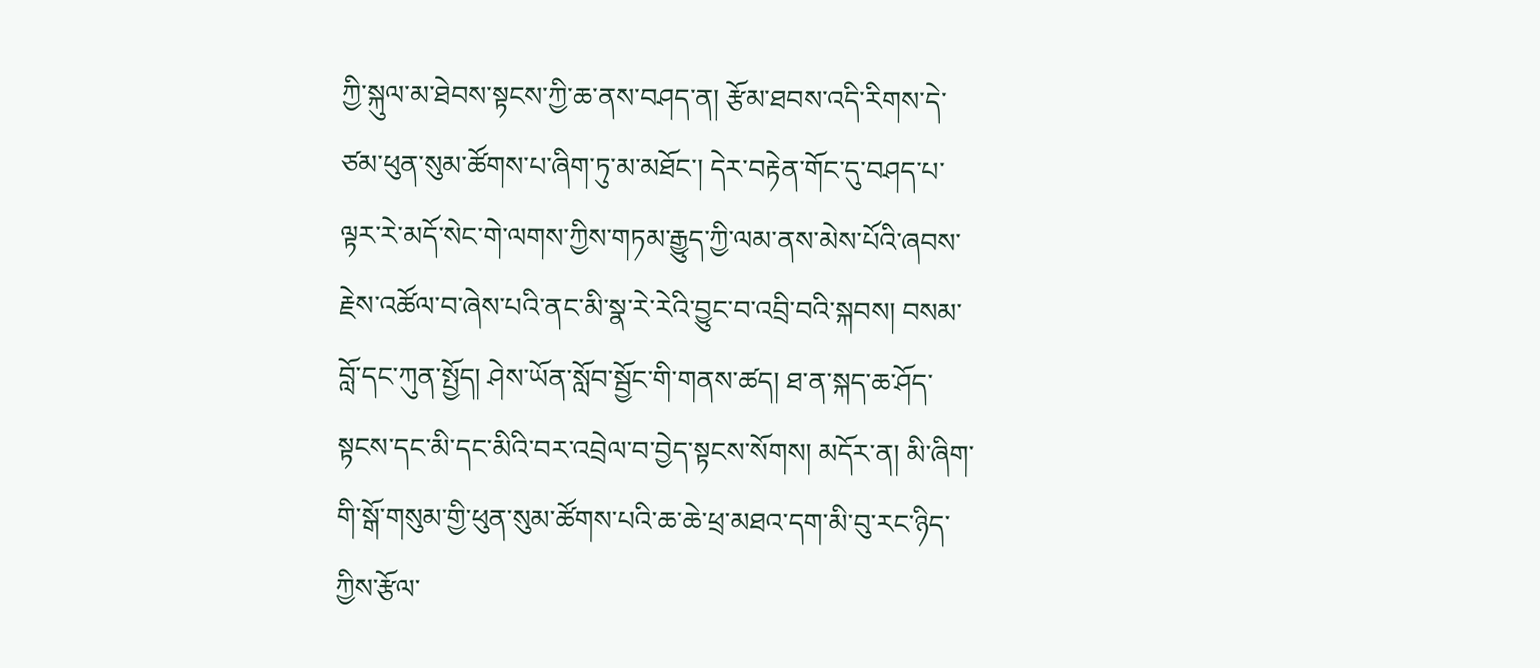ཀྱི་སྐུལ་མ་ཐེབས་སྟངས་ཀྱི་ཆ་ནས་བཤད་ན། རྩོམ་ཐབས་འདི་རིགས་དེ་ཙམ་ཕུན་སུམ་ཚོགས་པ་ཞིག་ཏུ་མ་མཐོང་། དེར་བརྟེན་གོང་དུ་བཤད་པ་ལྟར་རེ་མདོ་སེང་གེ་ལགས་ཀྱིས་གཏམ་རྒྱུད་ཀྱི་ལམ་ནས་མེས་པོའི་ཞབས་རྗེས་འཚོལ་བ་ཞེས་པའི་ནང་མི་སྣ་རེ་རེའི་བྱུང་བ་འབྲི་བའི་སྐབས། བསམ་བློ་དང་ཀུན་སྤྱོད། ཤེས་ཡོན་སློབ་སྦྱོང་གི་གནས་ཚད། ཐ་ན་སྐད་ཆ་ཤོད་སྟངས་དང་མི་དང་མིའི་བར་འབྲེལ་བ་བྱེད་སྟངས་སོགས། མདོར་ན། མི་ཞིག་གི་སྒོ་གསུམ་གྱི་ཕུན་སུམ་ཚོགས་པའི་ཆ་ཆེ་ཕྲ་མཐའ་དག་མི་བུ་རང་ཉིད་ཀྱིས་རྩོལ་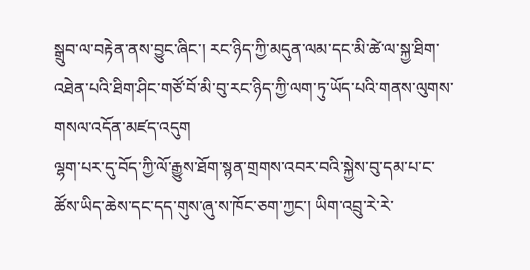སྒྲུབ་ལ་བརྟེན་ནས་བྱུང་ཞིང་། རང་ཉིད་ཀྱི་མདུན་ལམ་དང་མི་ཚེ་ལ་སྐྱ་ཐིག་འཐེན་པའི་ཐིག་ཤིང་གཙོ་བོ་མི་བུ་རང་ཉིད་ཀྱི་ལག་ཏུ་ཡོད་པའི་གནས་ལུགས་གསལ་འདོན་མཛད་འདུག
ལྷག་པར་དུ་བོད་ཀྱི་ལོ་རྒྱུས་ཐོག་སྙན་གྲགས་འབར་བའི་སྐྱེས་བུ་དམ་པ་ང་ཚོས་ཡིད་ཆེས་དང་དད་གུས་ཞུ་ས་ཁོང་ཅག་ཀྱང་། ཡིག་འབྲུ་རེ་རེ་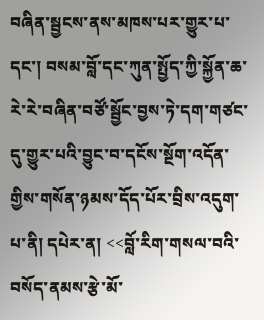བཞིན་སྦྱངས་ནས་མཁས་པར་གྱུར་པ་དང་། བསམ་བློ་དང་ཀུན་སྤྱོད་ཀྱི་སྐྱོན་ཆ་རེ་རེ་བཞིན་བཙོ་སྦྱོང་བྱས་ཏེ་དག་གཙང་དུ་གྱུར་པའི་བྱུང་བ་དངོས་སྔོག་འདོན་གྱིས་གསོན་ཉམས་དོད་པོར་བྲིས་འདུག་པ་ནི། དཔེར་ན། <<བློ་རིག་གསལ་བའི་བསོད་ནམས་རྩེ་མོ་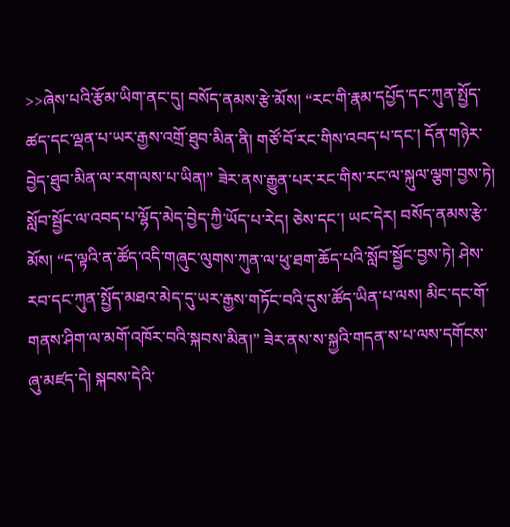>>ཞེས་པའི་རྩོམ་ཡིག་ནང་དུ། བསོད་ནམས་རྩེ་མོས། “རང་གི་རྣམ་དཔྱོད་དང་ཀུན་སྤྱོད་ཚད་དང་ལྡན་པ་ཡར་རྒྱས་འགྲོ་ཐུབ་མིན་ནི། གཙོ་བོ་རང་གིས་འབད་པ་དང་། དོན་གཉེར་བྱེད་ཐུབ་མིན་ལ་རག་ལས་པ་ཡིན།” ཟེར་ནས་རྒྱུན་པར་རང་གིས་རང་ལ་སྐུལ་ལྕག་བྱས་ཏེ། སློབ་སྦྱོང་ལ་འབད་པ་ལྷོད་མེད་བྱེད་ཀྱི་ཡོད་པ་རེད། ཅེས་དང་། ཡང་དེར། བསོད་ནམས་རྩེ་མོས། “ད་ལྟའི་ན་ཚོད་འདི་གཞུང་ལུགས་ཀུན་ལ་ཕུ་ཐག་ཆོད་པའི་སློབ་སྦྱོང་བྱས་ཏེ། ཤེས་རབ་དང་ཀུན་སྤྱོད་མཐའ་མེད་དུ་ཡར་རྒྱས་གཏོང་བའི་དུས་ཚོད་ཡིན་པ་ལས། མིང་དང་གོ་གནས་ཤིག་ལ་མགོ་འཁོར་བའི་སྐབས་མིན།” ཟེར་ནས་ས་སྐྱའི་གདན་ས་པ་ལས་དགོངས་ཞུ་མཛད་དེ། སྐབས་དེའི་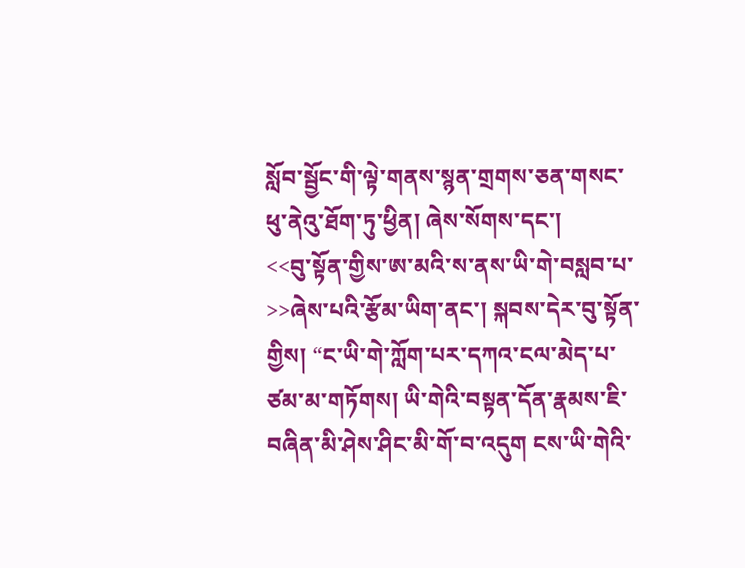སློབ་སྦྱོང་གི་ལྟེ་གནས་སྙན་གྲགས་ཅན་གསང་ཕུ་ནེའུ་ཐོག་ཏུ་ཕྱིན། ཞེས་སོགས་དང་།
<<བུ་སྟོན་གྱིས་ཨ་མའི་ས་ནས་ཡི་གེ་བསླབ་པ་>>ཞེས་པའི་རྩོམ་ཡིག་ནང་། སྐབས་དེར་བུ་སྟོན་གྱིས། “ང་ཡི་གེ་ཀློག་པར་དཀའ་ངལ་མེད་པ་ཙམ་མ་གཏོགས། ཡི་གེའི་བསྟན་དོན་རྣམས་ཇི་བཞིན་མི་ཤེས་ཤིང་མི་གོ་བ་འདུག ངས་ཡི་གེའི་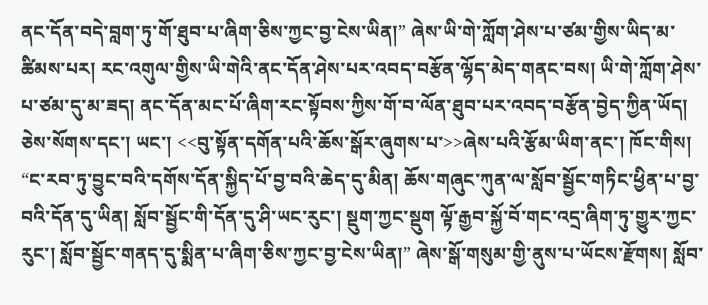ནང་དོན་བདེ་བླག་ཏུ་གོ་ཐུབ་པ་ཞིག་ཅིས་ཀྱང་བྱ་ངེས་ཡིན།” ཞེས་ཡི་གེ་ཀློག་ཤེས་པ་ཙམ་གྱིས་ཡིད་མ་ཚིམས་པར། རང་འགུལ་གྱིས་ཡི་གེའི་ནང་དོན་ཤེས་པར་འབད་བརྩོན་ལྷོད་མེད་གནང་བས། ཡི་གེ་ཀློག་ཤེས་པ་ཙམ་དུ་མ་ཟད། ནང་དོན་མང་པོ་ཞིག་རང་སྟོབས་ཀྱིས་གོ་བ་ལོན་ཐུབ་པར་འབད་བརྩོན་བྱེད་ཀྱིན་ཡོད། ཅེས་སོགས་དང་། ཡང་། <<བུ་སྟོན་དགོན་པའི་ཆོས་སྒོར་ཞུགས་པ་>>ཞེས་པའི་རྩོམ་ཡིག་ནང་། ཁོང་གིས། “ང་རབ་ཏུ་བྱུང་བའི་དགོས་དོན་སྐྱིད་པོ་བྱ་བའི་ཆེད་དུ་མིན། ཆོས་གཞུང་ཀུན་ལ་སློབ་སྦྱོང་གཏིང་ཕྱིན་པ་བྱ་བའི་དོན་དུ་ཡིན། སློབ་སྦྱོང་གི་དོན་དུ་ཤི་ཡང་རུང་། སྡུག་ཀྱང་སྡུག ལྟོ་རྒྱབ་སྐྱོ་བོ་གང་འདྲ་ཞིག་ཏུ་གྱུར་ཀྱང་རུང་། སློབ་སྦྱོང་གནད་དུ་སྨིན་པ་ཞིག་ཅིས་ཀྱང་བྱ་ངེས་ཡིན།” ཞེས་སྒོ་གསུམ་གྱི་ནུས་པ་ཡོངས་རྫོགས། སློབ་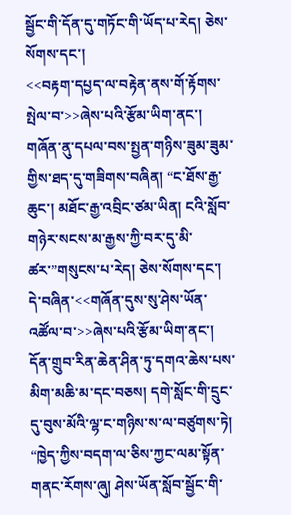སྦྱོང་གི་དོན་དུ་གཏོང་གི་ཡོད་པ་རེད། ཅེས་སོགས་དང་།
<<བརྟག་དཔྱད་ལ་བརྟེན་ནས་གོ་རྟོགས་སྤེལ་བ་>>ཞེས་པའི་རྩོམ་ཡིག་ནང་། གཞོན་ནུ་དཔལ་བས་སྤྱན་གཉིས་ཟུམ་ཟུམ་གྱིས་ཐད་དུ་གཟིགས་བཞིན། “ང་ཐོས་རྒྱ་ཆུང་། མཐོང་རྒྱ་འབྲིང་ཙམ་ཡིན། ངའི་སློབ་གཉེར་སངས་མ་རྒྱས་ཀྱི་བར་དུ་མི་ཚར་”གསུངས་པ་རེད། ཅེས་སོགས་དང་།
དེ་བཞིན་<<གཞོན་དུས་སུ་ཤེས་ཡོན་འཚོལ་བ་>>ཞེས་པའི་རྩོམ་ཡིག་ནང་། དོན་གྲུབ་རིན་ཆེན་ཤིན་ཏུ་དགའ་ཆེས་པས་མིག་མཆི་མ་དང་བཅས། དགེ་སློང་གི་དྲུང་དུ་བུས་མོའི་ལྷ་ང་གཉིས་ས་ལ་བཙུགས་ཏེ། “ཁྱེད་ཀྱིས་བདག་ལ་ཅིས་ཀྱང་ལམ་སྟོན་གནང་རོགས་ཞུ། ཤེས་ཡོན་སློབ་སྦྱོང་གི་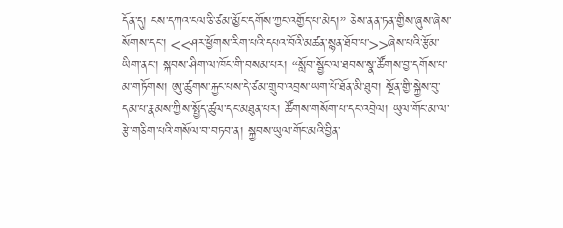དོན་དུ། ངས་དཀའ་ངལ་ཅི་ཙམ་མྱོང་དགོས་ཀྱང་འགྱོད་པ་མེད།” ཅེས་ནན་ཏན་གྱིས་ཞུས་ཞེས་སོགས་དང་། <<ཤར་ཕྱོགས་རིག་པའི་དཔའ་བོའི་མཚན་སྙན་ཐོབ་པ་>>ཞེས་པའི་རྩོམ་ཡིག་ནང་། སྐབས་ཤིག་ལ་ཁོང་གི་བསམ་པར། “སློབ་སྦྱོང་ལ་ཐབས་སྣ་ཚོགས་བྱ་དགོས་པ་མ་གཏོགས། ཨུ་ཚུགས་རྐྱང་པས་དེ་ཙམ་གྲུབ་འབྲས་ཡག་པོ་ཐོན་མི་ཐུབ། སྔོན་གྱི་སྐྱེས་བུ་དམ་པ་རྣམས་ཀྱིས་སྤྱོད་ཚུལ་དང་མཐུན་པར། ཚོགས་གསོག་པ་དང་འབྲེལ། ཡུལ་གོང་མ་ལ་རྩེ་གཅིག་པའི་གསོལ་བ་བཏབ་ན། སྐྱབས་ཡུལ་གོང་མའི་བྱིན་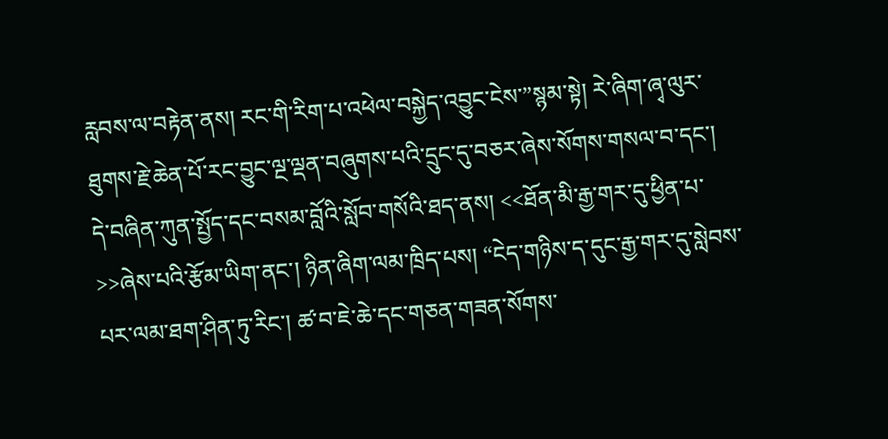རླབས་ལ་བརྟེན་ནས། རང་གི་རིག་པ་འཕེལ་བསྐྱེད་འབྱུང་ངེས་”སྙམ་སྟེ། རེ་ཞིག་ཞྭ་ལུར་ཐུགས་རྗེ་ཆེན་པོ་རང་བྱུང་ལྔ་ལྡན་བཞུགས་པའི་དྲུང་དུ་བཅར་ཞེས་སོགས་གསལ་བ་དང་།
དེ་བཞིན་ཀུན་སྤྱོད་དང་བསམ་བློའི་སློབ་གསོའི་ཐད་ནས། <<ཐོན་མི་རྒྱ་གར་དུ་ཕྱིན་པ་>>ཞེས་པའི་རྩོམ་ཡིག་ནང་། ཉིན་ཞིག་ལམ་ཁྲིད་པས། “ངེད་གཉིས་ད་དུང་རྒྱ་གར་དུ་སླེབས་པར་ལམ་ཐག་ཤིན་ཏུ་རིང་། ཚ་བ་ཇེ་ཆེ་དང་གཅན་གཟན་སོགས་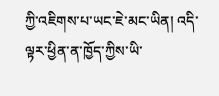ཀྱི་འཇིགས་པ་ཡང་ཇེ་མང་ཡིན། འདི་ལྟར་ཕྱིན་ན་ཁྱོད་ཀྱིས་ཡི་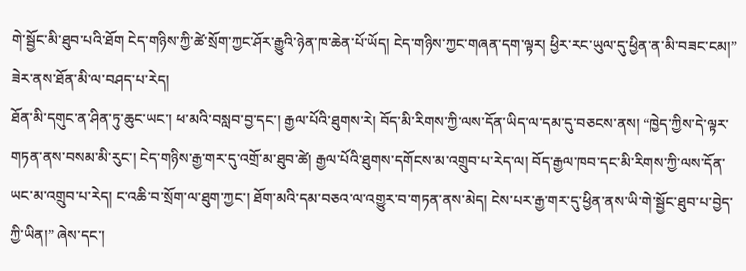གེ་སྦྱོང་མི་ཐུབ་པའི་ཐོག ངེད་གཉིས་ཀྱི་ཚེ་སྲོག་ཀྱང་ཤོར་རྒྱུའི་ཉེན་ཁ་ཆེན་པོ་ཡོད། ངེད་གཉིས་ཀྱང་གཞན་དག་ལྟར། ཕྱིར་རང་ཡུལ་དུ་ཕྱིན་ན་མི་བཟང་ངམ།” ཟེར་ནས་ཐོན་མི་ལ་བཤད་པ་རེད།
ཐོན་མི་དགུང་ན་ཤིན་ཏུ་ཆུང་ཡང་། ཕ་མའི་བསླབ་བྱ་དང་། རྒྱལ་པོའི་ཐུགས་རེ། བོད་མི་རིགས་ཀྱི་ལས་དོན་ཡིད་ལ་དམ་དུ་བཅངས་ནས། “ཁྱེད་ཀྱིས་དེ་ལྟར་གཏན་ནས་བསམ་མི་རུང་། ངེད་གཉིས་རྒྱ་གར་དུ་འགྲོ་མ་ཐུབ་ཚེ། རྒྱལ་པོའི་ཐུགས་དགོངས་མ་འགྲུབ་པ་རེད་ལ། བོད་རྒྱལ་ཁབ་དང་མི་རིགས་ཀྱི་ལས་དོན་ཡང་མ་འགྲུབ་པ་རེད། ང་འཆི་བ་སྲོག་ལ་ཐུག་ཀྱང་། ཐོག་མའི་དམ་བཅའ་ལ་འགྱུར་བ་གཏན་ནས་མེད། ངེས་པར་རྒྱ་གར་དུ་ཕྱིན་ནས་ཡི་གེ་སྦྱོང་ཐུབ་པ་བྱེད་ཀྱི་ཡིན།” ཞེས་དང་།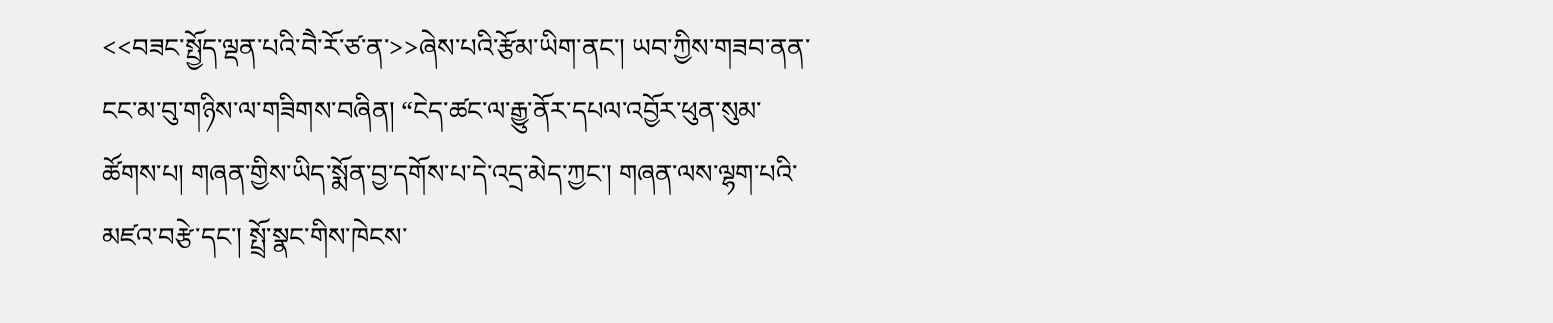<<བཟང་སྤྱོད་ལྡན་པའི་བཻ་རོ་ཙ་ན་>>ཞེས་པའི་རྩོམ་ཡིག་ནང་། ཡབ་ཀྱིས་གཟབ་ནན་ངང་མ་བུ་གཉིས་ལ་གཟིགས་བཞིན། “ངེད་ཚང་ལ་རྒྱུ་ནོར་དཔལ་འབྱོར་ཕུན་སུམ་ཚོགས་པ། གཞན་གྱིས་ཡིད་སྨོན་བྱ་དགོས་པ་དེ་འདྲ་མེད་ཀྱང་། གཞན་ལས་ལྷག་པའི་མཛའ་བརྩེ་དང་། སྤྲོ་སྣང་གིས་ཁེངས་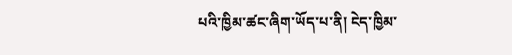པའི་ཁྱིམ་ཚང་ཞིག་ཡོད་པ་ནི། ངེད་ཁྱིམ་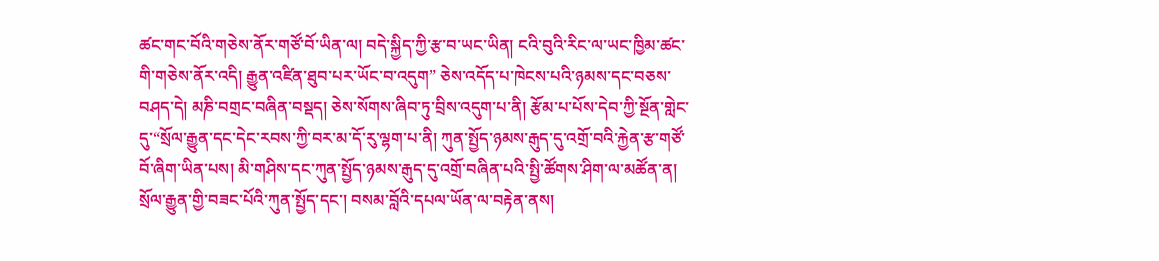ཚང་གང་བོའི་གཅེས་ནོར་གཙོ་བོ་ཡིན་ལ། བདེ་སྐྱིད་ཀྱི་རྩ་བ་ཡང་ཡིན། ངའི་བུའི་རིང་ལ་ཡང་ཁྱིམ་ཚང་གི་གཅེས་ནོར་འདི། རྒྱུན་འཛིན་ཐུབ་པར་ཡོང་བ་འདུག” ཅེས་འདོད་པ་ཁེངས་པའི་ཉམས་དང་བཅས་བཤད་དེ། མཎི་བགྲང་བཞིན་བསྡད། ཅེས་སོགས་ཞིབ་ཏུ་བྲིས་འདུག་པ་ནི། རྩོམ་པ་པོས་དེབ་ཀྱི་སྔོན་གླེང་དུ་“སྲོལ་རྒྱུན་དང་དེང་རབས་ཀྱི་བར་མ་དོ་རུ་ལྷག་པ་ནི། ཀུན་སྤྱོད་ཉམས་རྒུད་དུ་འགྲོ་བའི་རྐྱེན་རྩ་གཙོ་བོ་ཞིག་ཡིན་པས། མི་གཤིས་དང་ཀུན་སྤྱོད་ཉམས་རྒུད་དུ་འགྲོ་བཞིན་པའི་སྤྱི་ཚོགས་ཤིག་ལ་མཚོན་ན། སྲོལ་རྒྱུན་གྱི་བཟང་པོའི་ཀུན་སྤྱོད་དང་། བསམ་བློའི་དཔལ་ཡོན་ལ་བརྟེན་ནས།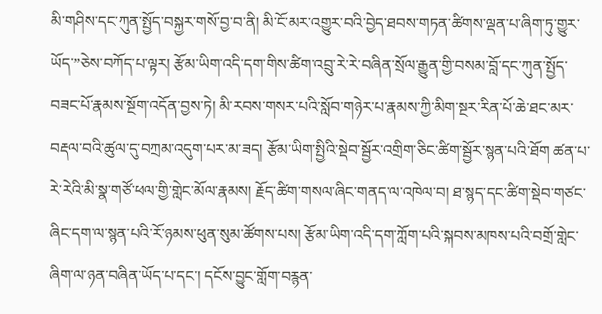མི་གཤིས་དང་ཀུན་སྤྱོད་བསྐྱར་གསོ་བྱ་བ་ནི། མི་ངོ་མར་འགྱུར་བའི་བྱེད་ཐབས་གཏན་ཚིགས་ལྡན་པ་ཞིག་ཏུ་གྱུར་ཡོད་”ཅེས་བཀོད་པ་ལྟར། རྩོམ་ཡིག་འདི་དག་གིས་ཚིག་འབྲུ་རེ་རེ་བཞིན་སྲོལ་རྒྱུན་གྱི་བསམ་བློ་དང་ཀུན་སྤྱོད་བཟང་པོ་རྣམས་སྔོག་འདོན་བྱས་ཏེ། མི་རབས་གསར་པའི་སློབ་གཉེར་པ་རྣམས་ཀྱི་མིག་སྔར་རིན་པོ་ཆེ་ཐང་མར་བརྡལ་བའི་ཚུལ་དུ་བཀྲམ་འདུག་པར་མ་ཟད། རྩོམ་ཡིག་སྤྱིའི་སྡེབ་སྦྱོར་འགྲིག་ཅིང་ཚིག་སྦྱོར་སྙན་པའི་ཐོག ཚན་པ་རེ་རེའི་མི་སྣ་གཙོ་ཕལ་གྱི་གླེང་མོལ་རྣམས། རྗོད་ཚིག་གསལ་ཞིང་གནད་ལ་འཁེལ་བ། ཐ་སྙད་དང་ཚིག་སྡེབ་གཙང་ཞིང་དག་ལ་སྙན་པའི་རོ་ཉམས་ཕུན་སུམ་ཚོགས་པས། རྩོམ་ཡིག་འདི་དག་ཀློག་པའི་སྐབས་མཁས་པའི་བགྲོ་གླེང་ཞིག་ལ་ཉན་བཞིན་ཡོད་པ་དང་། དངོས་བྱུང་གློག་བརྙན་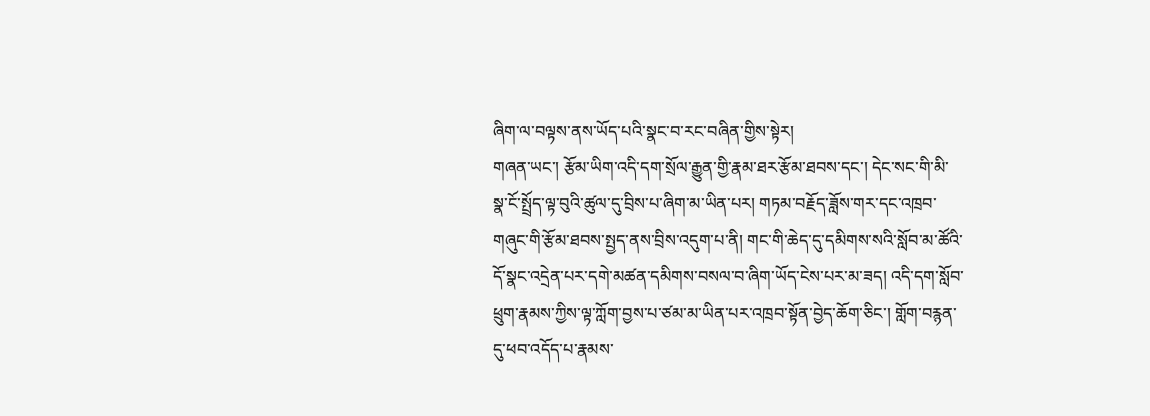ཞིག་ལ་བལྟས་ནས་ཡོད་པའི་སྣང་བ་རང་བཞིན་གྱིས་སྟེར།
གཞན་ཡང་། རྩོམ་ཡིག་འདི་དག་སྲོལ་རྒྱུན་གྱི་རྣམ་ཐར་རྩོམ་ཐབས་དང་། དེང་སང་གི་མི་སྣ་ངོ་སྤྲོད་ལྟ་བུའི་ཚུལ་དུ་བྲིས་པ་ཞིག་མ་ཡིན་པར། གཏམ་བརྗོད་ཟློས་གར་དང་འཁྲབ་གཞུང་གི་རྩོམ་ཐབས་སྤྱད་ནས་བྲིས་འདུག་པ་ནི། གང་གི་ཆེད་དུ་དམིགས་སའི་སློབ་མ་ཚོའི་དོ་སྣང་འདྲེན་པར་དགེ་མཚན་དམིགས་བསལ་བ་ཞིག་ཡོད་ངེས་པར་མ་ཟད། འདི་དག་སློབ་ཕྲུག་རྣམས་ཀྱིས་ལྟ་ཀློག་བྱས་པ་ཙམ་མ་ཡིན་པར་འཁྲབ་སྟོན་བྱེད་ཆོག་ཅིང་། གློག་བརྙན་དུ་ཕབ་འདོད་པ་རྣམས་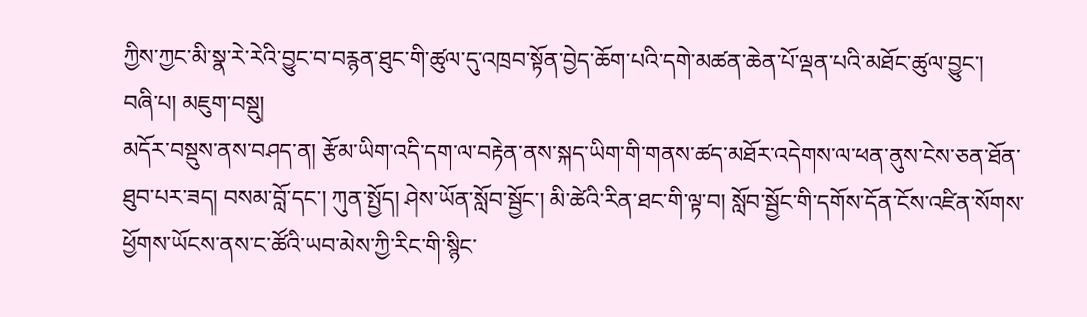ཀྱིས་ཀྱང་མི་སྣ་རེ་རེའི་བྱུང་བ་བརྙན་ཐུང་གི་ཚུལ་དུ་འཁྲབ་སྟོན་བྱེད་ཆོག་པའི་དགེ་མཚན་ཆེན་པོ་ལྡན་པའི་མཐོང་ཚུལ་བྱུང་།
བཞི་པ། མཇུག་བསྡུ།
མདོར་བསྡུས་ནས་བཤད་ན། རྩོམ་ཡིག་འདི་དག་ལ་བརྟེན་ནས་སྐད་ཡིག་གི་གནས་ཚད་མཐོར་འདེགས་ལ་ཕན་ནུས་ངེས་ཅན་ཐོན་ཐུབ་པར་ཟད། བསམ་བློ་དང་། ཀུན་སྤྱོད། ཤེས་ཡོན་སློབ་སྦྱོང་། མི་ཚེའི་རིན་ཐང་གི་ལྟ་བ། སློབ་སྦྱོང་གི་དགོས་དོན་ངོས་འཛིན་སོགས་ཕྱོགས་ཡོངས་ནས་ང་ཚོའི་ཡབ་མེས་ཀྱི་རིང་གི་སྙིང་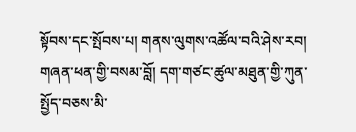སྟོབས་དང་སྤོབས་པ། གནས་ལུགས་འཚོལ་བའི་ཤེས་རབ། གཞན་ཕན་གྱི་བསམ་བློ། དག་གཙང་ཚུལ་མཐུན་གྱི་ཀུན་སྤྱོད་བཅས་མི་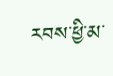རབས་ཕྱི་མ་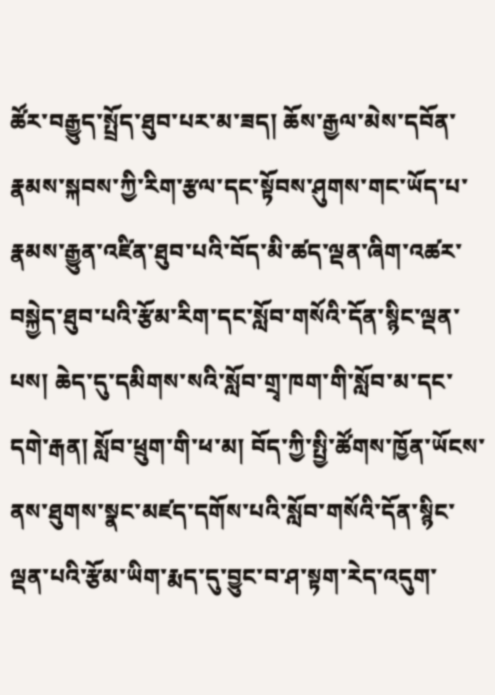ཚོར་བརྒྱུད་སྤྲོད་ཐུབ་པར་མ་ཟད། ཆོས་རྒྱལ་མེས་དབོན་རྣམས་སྐབས་ཀྱི་རིག་རྩལ་དང་སྟོབས་ཤུགས་གང་ཡོད་པ་རྣམས་རྒྱུན་འཛིན་ཐུབ་པའི་བོད་མི་ཚད་ལྡན་ཞིག་འཚར་བསྐྱེད་ཐུབ་པའི་རྩོམ་རིག་དང་སློབ་གསོའི་དོན་སྙིང་ལྡན་པས། ཆེད་དུ་དམིགས་སའི་སློབ་གྲྭ་ཁག་གི་སློབ་མ་དང་དགེ་རྒན། སློབ་ཕྲུག་གི་ཕ་མ། བོད་ཀྱི་སྤྱི་ཚོགས་ཁྱོན་ཡོངས་ནས་ཐུགས་སྣང་མཛད་དགོས་པའི་སློབ་གསོའི་དོན་སྙིང་ལྡན་པའི་རྩོམ་ཡིག་རྨད་དུ་བྱུང་བ་ཤ་སྟག་རེད་འདུག་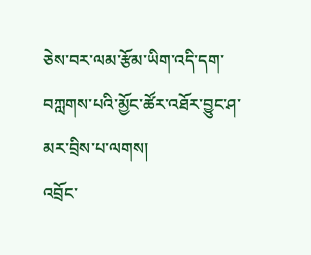ཅེས་བར་ལམ་རྩོམ་ཡིག་འདི་དག་བཀླགས་པའི་མྱོང་ཚོར་འཐོར་བྱུང་ཤ་མར་བྲིས་པ་ལགས།
འབྲོང་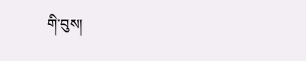གི་བུས།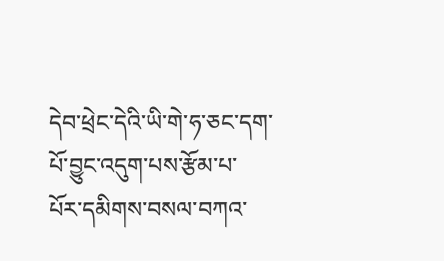དེབ་ཕྲེང་དེའི་ཡི་གེ་ཧ་ཅང་དག་པོ་བྱུང་འདུག་པས་རྩོམ་པ་པོར་དམིགས་བསལ་བཀའ་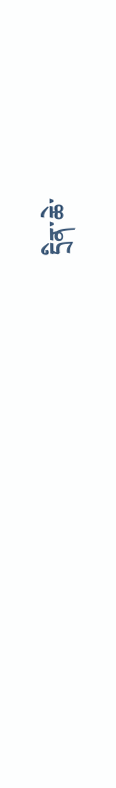དྲིན་ཆེ་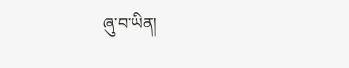ཞུ་བ་ཡིན།